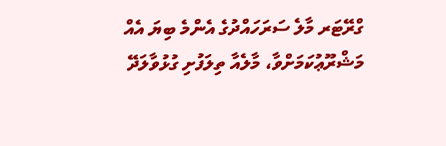ގްރޭޓަރ މާލެ ސަރަހައްދުގެ އެންމެ ބިޔަ އެއް މަޝްރޫޢުކަމަށްވާ، މާލެއާ ތިލަފުށި ގުޅުވާލަދޭ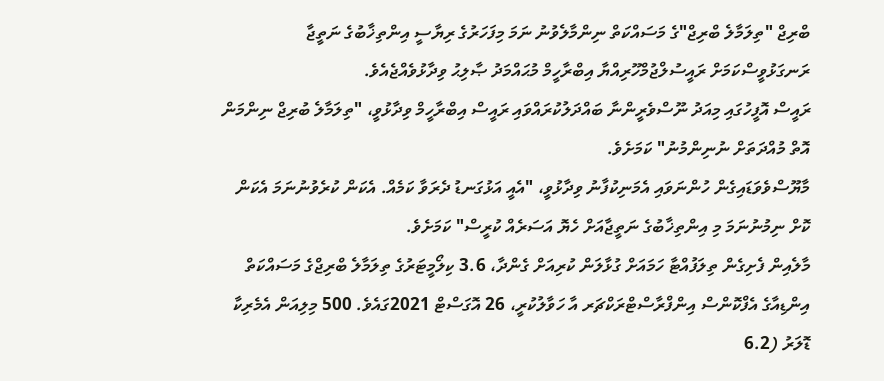ބްރިޖް "ތިލަމާލެ ބްރިޖް"ގެ މަސައްކަތް ނިންމާލެވުނު ނަމަ މިފަހަރުގެ ރިޔާސީ އިންތިޚާބުގެ ނަތީޖާ ރަނގަޅުވީސްކަމަށް ރައީސުލްޖުމްހޫރިއްޔާ އިބްރާހީމް މުޙައްމަދު ޞާލިޙު ވިދާޅުވެއްޖެއެވެ.
ރައީސް އޮފީހުގައި މިއަދު ނޫސްވެރީންނާ ބައްދަލުކުރައްވައި ރައީސް އިބްރާހީމް ވިދާޅުވީ، "ތިލަމާލެ ބުރިޖް ނިންމަން އޮތް މުއްދަތަށް ނުނިންމުނު" ކަމަށެވެ.
މާޔޫސްވެވަޑައިގެން ހުންނަވައި އެމަނިކުފާނު ވިދާޅުވީ، "އެއީ އަޅުގަނޑު ދެރަވާ ކަމެއް. އެކަން ކުރެވުނުނަމަ އެކަން ކޮށް ނިމުނުނަމަ މި އިންތިޚާބުގެ ނަތީޖާއަށް ހެޔޮ އަސަރެއް ކުރީސް" ކަމަށެވެ.
މާލެއިން ފެށިގެން ތިލަފުއްޓާ ހަމައަށް ގުޅާލަން ކުރިއަށް ގެންދާ، 3.6 ކިލޯމީޓަރުގެ ތިލަމާލެ ބްރިޖްގެ މަސައްކަތް އިންޑިއާގެ އެފްކޮންސް އިންފްރާސްޓްރަކްޗަރ އާ ހަވާލުކުރީ، 26 އޮގަސްޓް 2021ގައެވެ. 500 މިލިއަން އެމެރިކާ ޑޮލަރު (6.2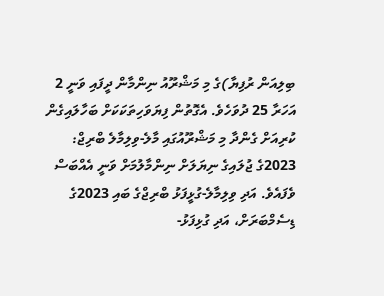ބިލިއަން ރުފިޔާ)ގެ މި މަޝްރޫއު ނިންމާން ދީފައި ވަނީ 2 އަހަރާ 25 ދުވަހެވެ. އެގޮތުން ފިޔަވަހިތަކަކަށް ބަހާލައިގެން ކުރިއަށް ގެންދާ މި މަޝްރޫއުގައި މާލެ-ވިލިމާލެ ބްރިޖް: 2023ގެ ޖުލައިގެ ނިޔަލަށް ނިންމާލުމަށް ވަނީ އެއްބަސް ވެފައެވެ. އަދި ވިލިމާލެ-ގުޅީފަޅު ބްރިޖްގެ ބައި 2023ގެ ޑިސެމްބަރަށް، އަދި ގުޅިފަޅު-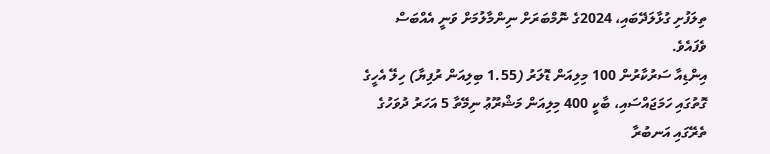ތިލަފުށި ގުޅާލަދޭބައި، 2024ގެ ނޮމްބަރަށް ނިންމާލުމަށް ވަނީ އެއްބަސް ވެފައެވެ.
އިންޑިއާ ސަރުކާރުން 100 މިލިއަން ޑޮލަރު (1.55 ބިލިއަން ރުފިޔާ) ހިލޭ އެހީގެ ގޮތުގައި ހަމަޖައްސައި، ބާކީ 400 މިލިއަން މަޝްރޫޢު ނިމޭތާ 5 އަހަރު ދުވަހުގެ ތެރޭގައި އަނބުރާ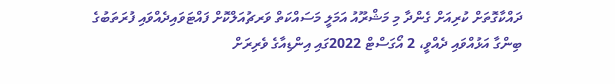ދައްކާގޮތަށް ކުރިއަށް ގެންދާ މި މަޝްރޫއު އަމަލީ މަސައްކަތް ވަރޗުއަލްކޮށް ފައްޓަވައިދެއްވައި ފުރަތަބުގެ ބިންގާ އަޅުއްވައި ދެއްވީ، 2 އޯގަސްޓް 2022ގައި އިންޑިއާގެ ވެރިރަށް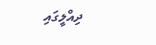ދިއްލީގައި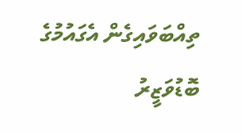ތިއްބަވައިގެން އެގައުމުގެ ބޮޑުވަޒީރު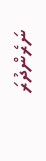ނަރެންދުރަ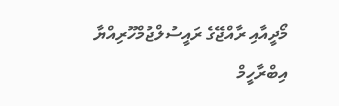މޯދީއާއި ރާއްޖޭގެ ރައީސުލްޖުމްހޫރިއްޔާ އިބްރާހީމް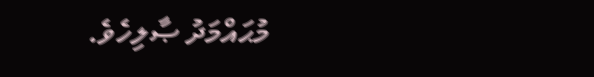މުޙައްމަދު ޞާލިހެވެ.